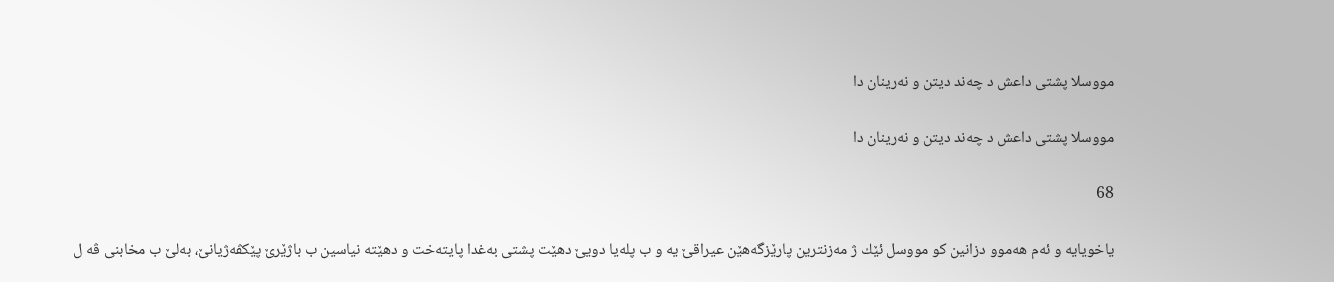مووسلا پشتی داعش د چه‌ند دیتن و نه‌رینان دا

مووسلا پشتی داعش د چه‌ند دیتن و نه‌رینان دا

68

یاخویایه‌ و ئه‌م هه‌موو دزانین كو مووسل ئێك ژ مه‌زنترین پارێزگه‌هێن عیراقێ یه‌ و ب پله‌یا دویێ دهێت پشتی به‌غدا پایته‌خت و دهێته‌ نیاسین ب باژێرێ پێكڤه‌ژیانێ، به‌لێ ب مخابنی ڤه‌ ل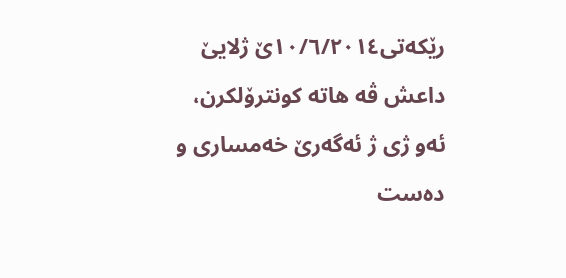رێكه‌تی١٠/٦/٢٠١٤ێ ژلایێ داعش ڤه‌ هاته‌ كونترۆلكرن، ئه‌و ژی ژ ئه‌گه‌رێ خه‌مساری و ده‌ست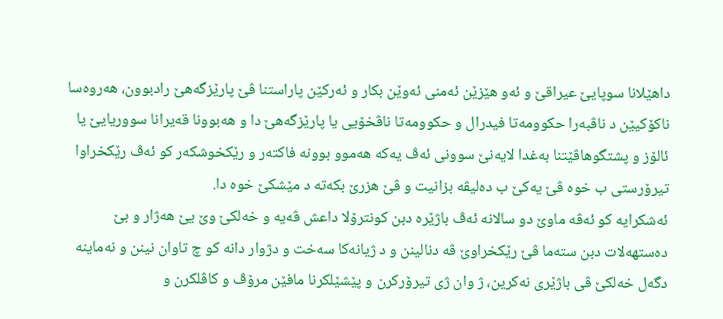داهێلانا سوپایێ عیراقێ و ئه‌و هێزێن ئه‌منی ئه‌وێن بكار و ئه‌ركێن پاراستنا ڤێ پارێزگه‌هێ رادبوون، هه‌روه‌سا ناكۆكیێن د ناڤبه‌را حكوومه‌تا فیدرال و حكوومه‌تا ناڤخۆیی یا پارێزگه‌هێ دا و هه‌بوونا قه‌یرانا سووریایێ یا ئالۆز و پشتگوهاڤێتنا به‌غدا لایه‌نێ سوونی ئه‌ڤ یه‌كه‌ هه‌موو بوونه‌ فاكته‌ر و رێكخوشكه‌ر كو ئه‌ڤ رێكخراوا تیرۆرستی ب خوه‌ ڤێ یه‌كێ ب ده‌لیڤه‌ بزانیت و ڤێ هزرێ بكه‌ته‌ د مێشكێ خوه‌ دا.
ئه‌شكرایه‌ كو ئه‌ڤه‌ ماوێ دو سالانه‌ ئه‌ڤ باژێره‌ دبن كونترۆلا داعش ڤه‌یه‌ و خه‌لكێ وێ یێ هه‌ژار و بێ ده‌ستهه‌لات دبن سته‌ما ڤێ رێكخراوێ ڤه‌ دنالینن و د ژیانه‌كا سه‌خت و دژوار دانه‌ كو چ تاوان نینن و نه‌ماینه‌ دگه‌ل خه‌لكێ ڤی باژێری نه‌كرین، ژ وان ژی تیرۆركرن و پێشێلكرنا مافێن مرۆڤ و كاڤلكرن و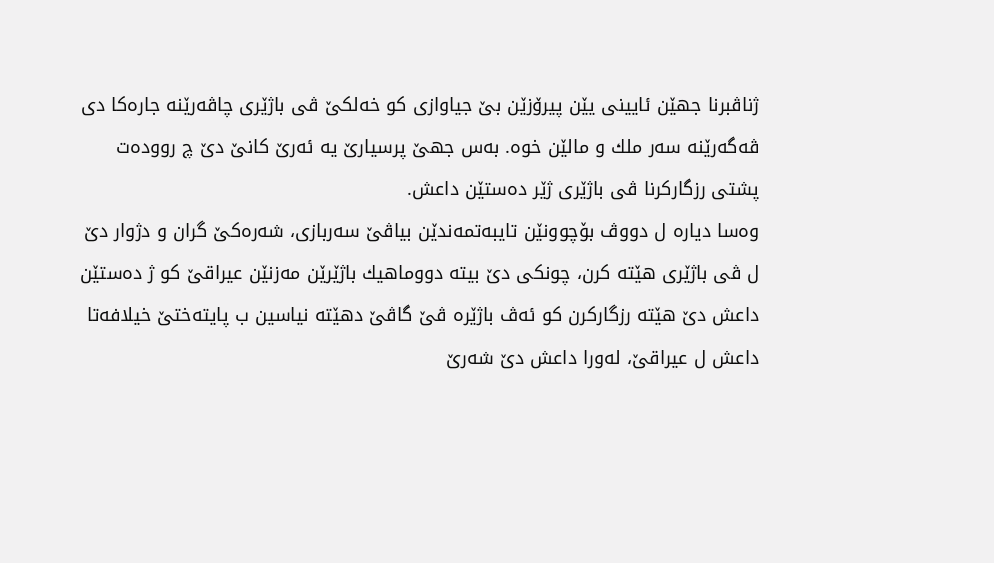ژناڤبرنا جهێن ئایینی یێن پیرۆزێن بێ جیاوازی كو خه‌لكێ ڤی باژێری چاڤه‌رێنه‌ جاره‌كا دی ڤه‌گه‌رێنه‌ سه‌ر ملك و مالێن خوه‌. به‌س جهێ پرسیارێ یه‌ ئه‌رێ كانێ دێ چ رووده‌ت پشتی رزگاركرنا ڤی باژێری ژێر ده‌ستێن داعش.
وه‌سا دیاره‌ ل دووڤ بۆچوونێن تایبه‌تمه‌ندێن بیاڤێ سه‌ربازی، شه‌ره‌كێ گران و دژوار دێ ل ڤی باژێری هێته‌ كرن، چونكى دێ بیته‌ دووماهیك باژێرێن مه‌زنێن عیراقێ كو ژ ده‌ستێن داعش دێ هێته‌ رزگاركرن كو ئه‌ڤ باژێره‌ ڤێ گاڤێ دهێته‌ نیاسین ب پایته‌ختێ خیلافه‌تا داعش ل عیراقێ، له‌ورا داعش دێ شه‌رێ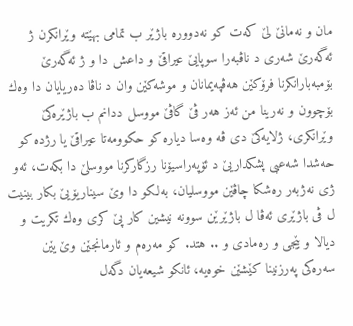مان و نه‌مانێ لێ كه‌ت كو نه‌دووره‌ باژێر ب تمامی بهێته‌ وێرانكرن ژ ئه‌گه‌رێ شه‌ری د ناڤبه‌را سوپایێ عیراقێ و داعش دا و ژ ئه‌گه‌رێ بۆمبه‌بارانكرنا فرۆكێن هه‌ڤپه‌یمانان و موشه‌كێن وان د ناڤا ده‌ریایان دا وه‌ك بۆچوون و نه‌رینا من ئه‌ز هه‌ر ڤێ گاڤێ مووسل ددانم ب باژێره‌كێ وێرانكری، ژلایه‌كێ دی ڤه‌ وه‌سا دیاره‌ كو حكوومه‌تا عیراقێ یا رژده‌ كو حه‌شدا شه‌عبی پشكداریێ د ئۆپه‌راسیۆنا رزگاركرنا مووسلێ دا بكه‌ت، ئه‌و ژی نه‌ژبه‌ر ره‌شكا چاڤێن مووسلیان، به‌لكو دا وێ سیناریۆیێ بكار بینیت ل ڤی باژێری ئه‌ڤا ل باژێرێن سوونه‌ نیشین كار پێ كری وه‌ك تكریت و دیالا و بێجی و ره‌مادی و .. هتد. كو مه‌ره‌م و ئارمانجێن وێ یێن سه‌ره‌كی په‌رزنینا كێشێن خوه‌یه‌، ئانكو شیعه‌یان دگه‌ل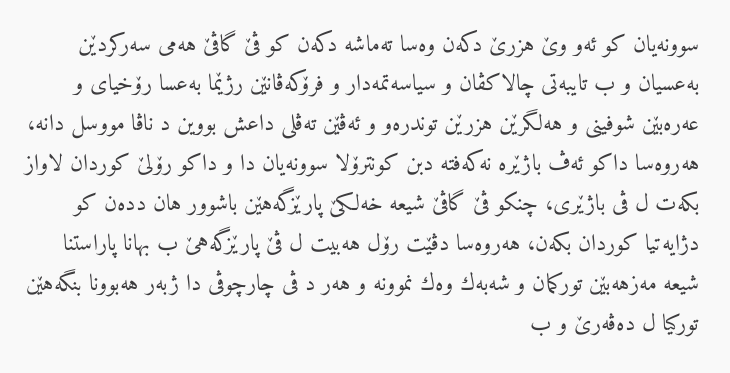سوونه‌یان كو ئه‌و وێ هزرێ دكه‌ن وه‌سا ته‌ماشه‌ دكه‌ن كو ڤێ گاڤێ هه‌می سه‌ركردێن به‌عسیان و ب تایبه‌تی چالاكڤان و سیاسه‌تمه‌دار و فرۆكه‌ڤانێن رژێما به‌عسا رۆخیای و عه‌ره‌بێن شوفینی و هه‌لگرێن هزرێن توندره‌و و ئه‌ڤێن ته‌ڤلی داعش بووین د ناڤا مووسل دانه‌، هه‌روه‌سا داكو ئه‌ڤ باژێره‌ نه‌كه‌فته‌ دبن كونترۆلا سوونه‌یان دا و داكو رۆلێ كوردان لاواز بكه‌ت ل ڤی باژێری، چنكو ڤێ گاڤێ شیعه‌ خه‌لكێ پارێزگه‌هێن باشوور هان دده‌ن كو دژایه‌تیا كوردان بكه‌ن، هه‌روه‌سا دڤێت رۆل هه‌بیت ل ڤێ پارێزگه‌هێ ب بهانا پاراستنا شیعه‌ مه‌زهه‌بێن توركمان و شه‌به‌ك وه‌ك نموونه‌ و هه‌ر د ڤی چارچوڤی دا ژبه‌ر هه‌بوونا بنگه‌هێن توركیا ل ده‌ڤه‌رێ و ب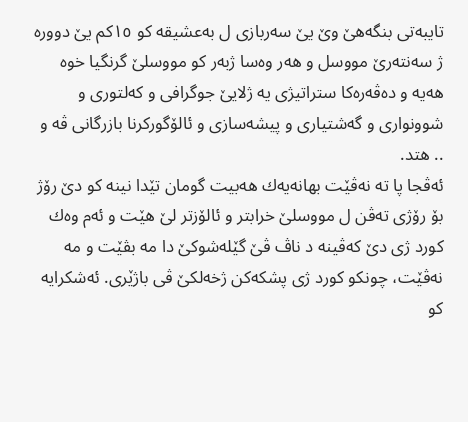تایبه‌تی بنگه‌هێ وێ یێ سه‌ربازی ل به‌عشیقه‌ كو ١٥كم یێ دووره‌ ژ سه‌نته‌رێ مووسل و هه‌ر وه‌سا ژبه‌ر كو مووسلێ گرنگیا خوه‌ هه‌یه‌ و ده‌ڤه‌ره‌كا ستراتیژی یه‌ ژلایێ جوگرافی و كه‌لتوری و شوونواری و گه‌شتیاری و پیشه‌سازی و ئالۆگوركرنا بازرگانی ڤه‌ و .. هتد.
ئه‌ڤجا پا ته‌ نه‌ڤێت بهانه‌یه‌ك هه‌بیت گومان تێدا نینه‌ كو دێ رۆژ بۆ رۆژی ته‌ڤن ل مووسلێ خرابتر و ئالۆزتر لێ هێت و ئه‌م وه‌ك كورد ژی دێ كه‌ڤینه‌ د ناڤ ڤێ گێله‌شوكێ دا مه‌ بڤێت و مه‌ نه‌ڤێت، چونكو كورد ژی پشكه‌كن ژخه‌لكێ ڤی باژێری. ئه‌شكرایه‌ كو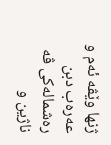ژنها وێڤه‌ ئه‌م و عه‌ره‌ب دبن ره‌شماله‌كی ڤه‌ ناژین و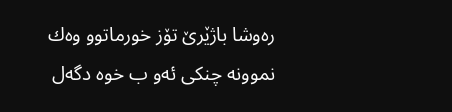ره‌وشا باژێرێ تۆز خورماتوو وه‌ك نموونه‌ چنكی ئه‌و ب خوه‌ دگه‌ل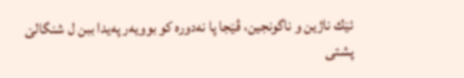ئێك ناژین و ناگونجین، ڤێجا پا نه‌دوره‌ كو بوویه‌ر په‌یدا ببن ل شنگالێ پشتی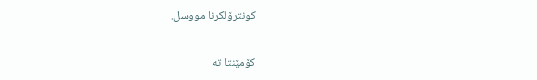كونترۆلكرنا مووسل.

کۆمێنتا تە